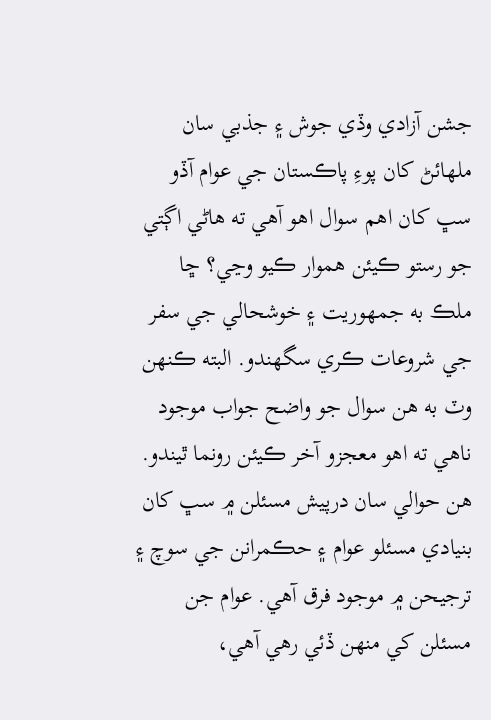جشن آزادي وڏي جوش ۽ جذبي سان ملهائڻ کان پوءِ پاڪستان جي عوام آڏو سڀ کان اهم سوال اهو آهي ته هاڻي اڳتي جو رستو ڪيئن هموار ڪيو وڃي؟ ڇا ملڪ به جمهوريت ۽ خوشحالي جي سفر جي شروعات ڪري سگهندو. البته ڪنهن وٽ به هن سوال جو واضح جواب موجود ناهي ته اهو معجزو آخر ڪيئن رونما ٿيندو. هن حوالي سان درپيش مسئلن ۾ سڀ کان بنيادي مسئلو عوام ۽ حڪمرانن جي سوچ ۽ ترجيحن ۾ موجود فرق آهي. عوام جن مسئلن کي منهن ڏئي رهي آهي،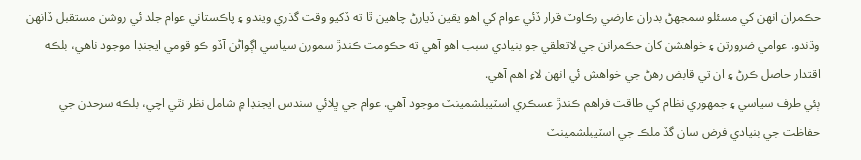حڪمران انهن کي مسئلو سمجهڻ بدران عارضي رڪاوٽ قرار ڏئي عوام کي اهو يقين ڏيارڻ چاهين ٿا ته ڏکيو وقت گذري ويندو ۽ پاڪستاني عوام جلد ئي روشن مستقبل ڏانهن وڌندو. عوامي ضرورتن ۽ خواهشن کان حڪمرانن جي لاتعلقي جو بنيادي سبب اهو آهي ته حڪومت ڪندڙ سمورن سياسي اڳواڻن آڏو ڪو قومي ايجنڊا موجود ناهي، بلڪه اقتدار حاصل ڪرڻ ۽ ان تي قابض رهڻ جي خواهش ئي انهن لاءِ اهم آهي.
ٻئي طرف سياسي ۽ جمهوري نظام کي طاقت فراهم ڪندڙ عسڪري اسٽيبلشمينٽ موجود آهي. عوام جي ڀلائي سندس ايجنڊا ۾ شامل نظر نٿي اچي، بلڪه سرحدن جي حفاظت جي بنيادي فرض سان گڏ ملڪ جي اسٽيبلشمينٽ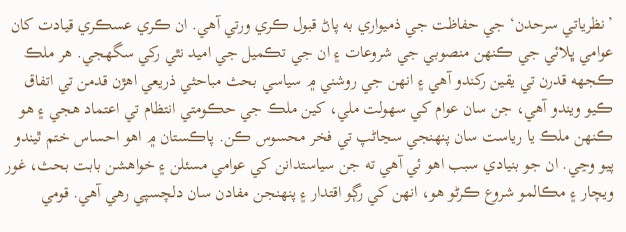’نظرياتي سرحدن‘ جي حفاظت جي ذميواري به پاڻ قبول ڪري ورتي آهي. ان ڪري عسڪري قيادت کان عوامي ڀلائي جي ڪنهن منصوبي جي شروعات ۽ ان جي تڪميل جي اميد نٿي رکي سگهجي. هر ملڪ ڪجهه قدرن تي يقين رکندو آهي ۽ انهن جي روشني ۾ سياسي بحث مباحثي ذريعي اهڙن قدمن تي اتفاق ڪيو ويندو آهي، جن سان عوام کي سهولت ملي، کين ملڪ جي حڪومتي انتظام تي اعتماد هجي ۽ هو ڪنهن ملڪ يا رياست سان پنهنجي سڃاڻپ تي فخر محسوس ڪن. پاڪستان ۾ اهو احساس ختم ٿيندو پيو وڃي. ان جو بنيادي سبب اهو ئي آهي ته جن سياستدانن کي عوامي مسئلن ۽ خواهشن بابت بحث، غور ويچار ۽ مڪالمو شروع ڪرڻو هو، انهن کي رڳو اقتدار ۽ پنهنجن مفادن سان دلچسپي رهي آهي. قومي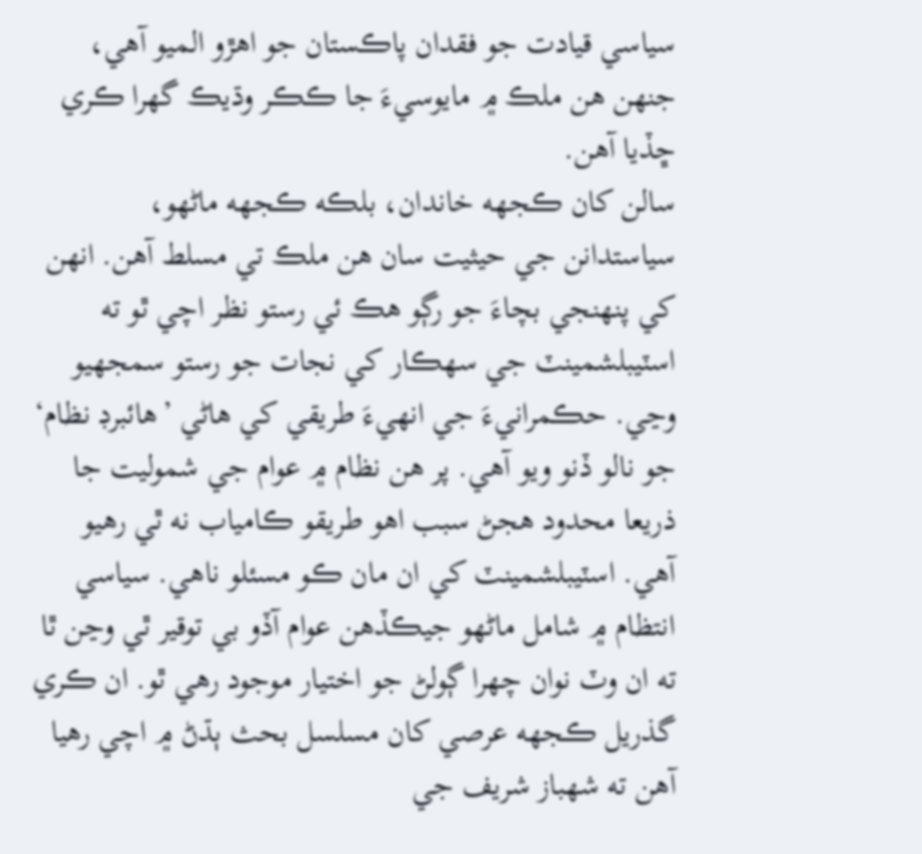سياسي قيادت جو فقدان پاڪستان جو اهڙو الميو آهي، جنهن هن ملڪ ۾ مايوسيءَ جا ڪڪر وڌيڪ گهرا ڪري ڇڏيا آهن.
سالن کان ڪجهه خاندان، بلڪه ڪجهه ماڻهو، سياستدانن جي حيثيت سان هن ملڪ تي مسلط آهن. انهن کي پنهنجي بچاءَ جو رڳو هڪ ئي رستو نظر اچي ٿو ته اسٽيبلشمينٽ جي سهڪار کي نجات جو رستو سمجهيو وڃي. حڪمرانيءَ جي انهيءَ طريقي کي هاڻي ’هائبرڊ نظام‘ جو نالو ڏنو ويو آهي. پر هن نظام ۾ عوام جي شموليت جا ذريعا محدود هجڻ سبب اهو طريقو ڪامياب نه ٿي رهيو آهي. اسٽيبلشمينٽ کي ان مان ڪو مسئلو ناهي. سياسي انتظام ۾ شامل ماڻهو جيڪڏهن عوام آڏو بي توقير ٿي وڃن ٿا ته ان وٽ نوان چهرا ڳولڻ جو اختيار موجود رهي ٿو. ان ڪري گذريل ڪجهه عرصي کان مسلسل بحث ٻڌڻ ۾ اچي رهيا آهن ته شهباز شريف جي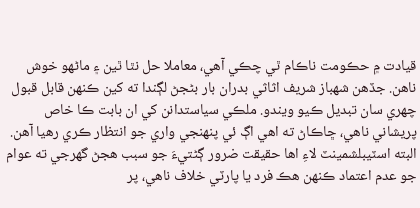قيادت ۾ حڪومت ناڪام ٿي چڪي آهي، معاملا حل نٿا ٿين ۽ ماڻهو خوش ناهن. جڏهن شهباز شريف اثاثي بدران بار بڻجڻ لڳندا ته کين ڪنهن قابل قبول چهري سان تبديل ڪيو ويندو. ملڪي سياستدانن کي ان بابت ڪا خاص پريشاني ناهي، ڇاڪاڻ ته اهي اڳ ئي پنهنجي واري جو انتظار ڪري رهيا آهن.
البته اسٽيبلشمينٽ لاءِ اها حقيقت ضرور ڳڻتيءَ جو سبب هجڻ گهرجي ته عوام جو عدم اعتماد ڪنهن هڪ فرد يا پارٽي خلاف ناهي، پر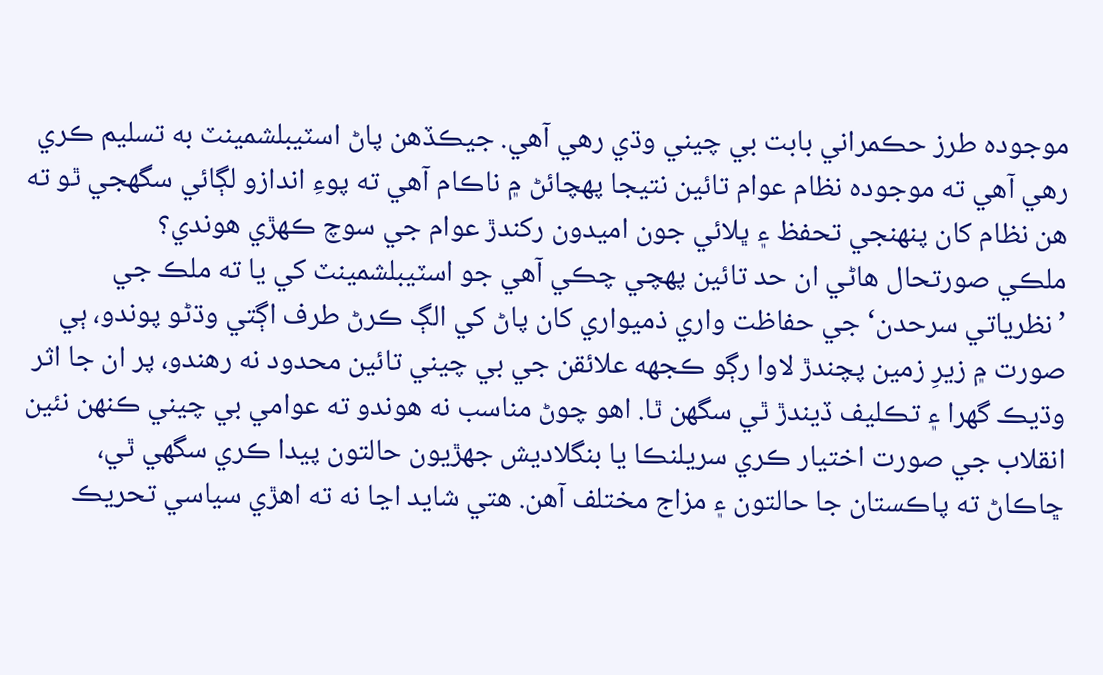موجوده طرز حڪمراني بابت بي چيني وڌي رهي آهي. جيڪڏهن پاڻ اسٽيبلشمينٽ به تسليم ڪري رهي آهي ته موجوده نظام عوام تائين نتيجا پهچائڻ ۾ ناڪام آهي ته پوءِ اندازو لڳائي سگهجي ٿو ته هن نظام کان پنهنجي تحفظ ۽ ڀلائي جون اميدون رکندڙ عوام جي سوچ ڪهڙي هوندي؟
ملڪي صورتحال هاڻي ان حد تائين پهچي چڪي آهي جو اسٽيبلشمينٽ کي يا ته ملڪ جي ’نظرياتي سرحدن‘ جي حفاظت واري ذميواري کان پاڻ کي الڳ ڪرڻ طرف اڳتي وڌڻو پوندو، ٻي صورت ۾ زيرِ زمين پچندڙ لاوا رڳو ڪجهه علائقن جي بي چيني تائين محدود نه رهندو، پر ان جا اثر وڌيڪ گهرا ۽ تڪليف ڏيندڙ ٿي سگهن ٿا. اهو چوڻ مناسب نه هوندو ته عوامي بي چيني ڪنهن نئين انقلاب جي صورت اختيار ڪري سريلنڪا يا بنگلاديش جهڙيون حالتون پيدا ڪري سگهي ٿي، ڇاڪاڻ ته پاڪستان جا حالتون ۽ مزاج مختلف آهن. هتي شايد اڃا نه ته اهڙي سياسي تحريڪ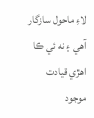لاءِ ماحول سازگار آهي ۽ نه ئي ڪا اهڙي قيادت موجود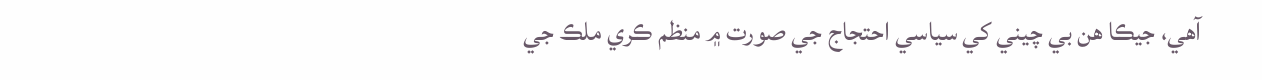آهي، جيڪا هن بي چيني کي سياسي احتجاج جي صورت ۾ منظم ڪري ملڪ جي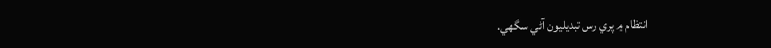انتظام ۾ پري رس تبديليون آڻي سگهي.